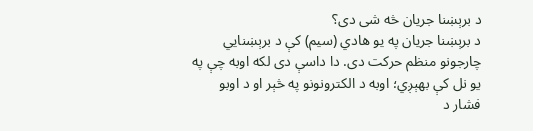د برېښنا جریان څه شی دی؟
د برېښنا جریان په یو هادي (سیم) کې د برېښنايي چارجونو منظم حرکت دی. دا داسې دی لکه اوبه چې په یو نل کې بهېږي؛ اوبه د الکترونونو په څېر او د اوبو فشار د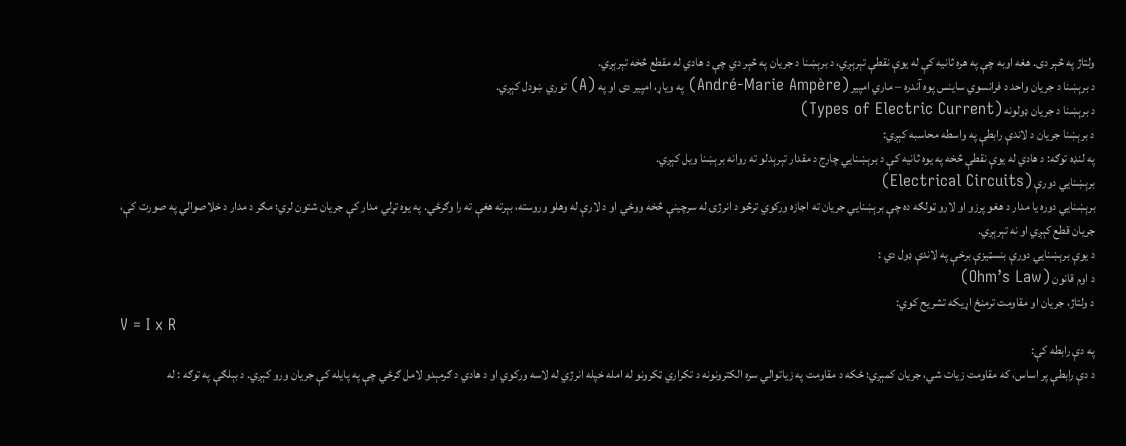ولتاژ په څېر دی. هغه اوبه چې په هره ثانیه کې له یوې نقطې تېرېږي، د برېښنا د جریان په څېر دي چې د هادي له مقطع څخه تېرېږي.
د برېښنا د جریان واحد د فرانسوي ساینس پوه آندره – ماري امپیر (André-Marie Ampère) په ویاړ، امپیر دی او په (A) توري ښودل کېږي.
د برېښنا د جریان ډولونه (Types of Electric Current)
د برېښنا جریان د لاندې رابطې په واسطه محاسبه کېږي:
په لنډه توګه: د هادي له یوې نقطې څخه په یوه ثانیه کې د برېښنايي چارج د مقدار تېرېدلو ته روانه برېښنا ویل کېږي.
برېښنايي دورې (Electrical Circuits)
برېښنايي دوره یا مدار د هغو پرزو او لارو ټولګه ده چې برېښنايي جریان ته اجازه ورکوي ترڅو د انرژۍ له سرچینې څخه ووځي او د لارې له وهلو وروسته، بېرته هغې ته را وګرځي. په یوه تړلي مدار کې جریان شتون لري؛ مګر د مدار د خلاصوالي په صورت کې، جریان قطع کېږي او نه تېرېږي.
د یوې برېښنايي دورې بنسټیزې برخې په لاندې ډول دي :
د اوم قانون (Ohm’s Law)
د ولتاژ، جریان او مقاومت ترمنځ اړیکه تشریح کوي:
V = I x R
په دې رابطه کې:
د دې رابطې پر اساس، که مقاومت زیات شي، جریان کمېږي؛ ځکه د مقاومت په زیاتوالي سره الکترونونه د تکراري ټکرونو له امله خپله انرژي له لاسه ورکوي او د هادي د ګرمېدو لامل ګرځي چې په پایله کې جریان ورو کېږي. د بېلګې په توګه : له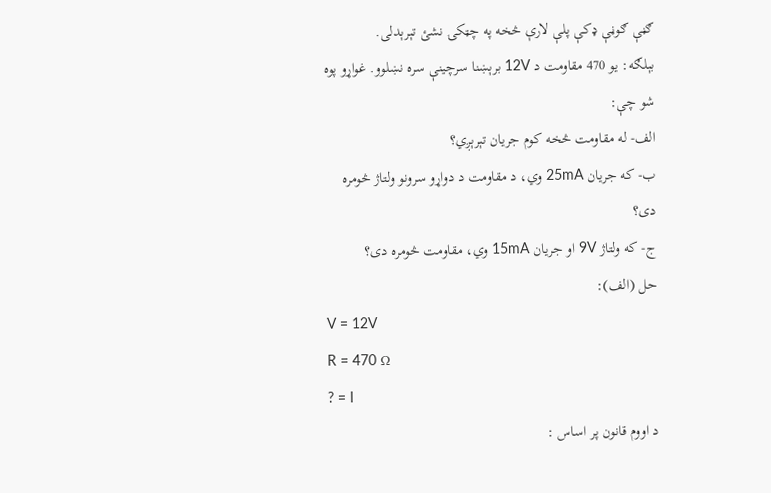ګڼې ګوڼې ډکې پلې لارې څخه په چټکۍ نشئ تېرېدلی.
بېلګه: یو 470 مقاومت د 12V برېښنا سرچینې سره نښلوو. غواړو پوه شو چې:
الف- له مقاومت څخه کوم جریان تېرېږي؟
ب- که جریان 25mA وي، د مقاومت د دواړو سرونو ولتاژ څومره دی؟
ج- که ولتاژ 9V او جریان 15mA وي، مقاومت څومره دی؟
حل (الف):
V = 12V
R = 470 Ω
? = I
د اووم قانون پر اساس :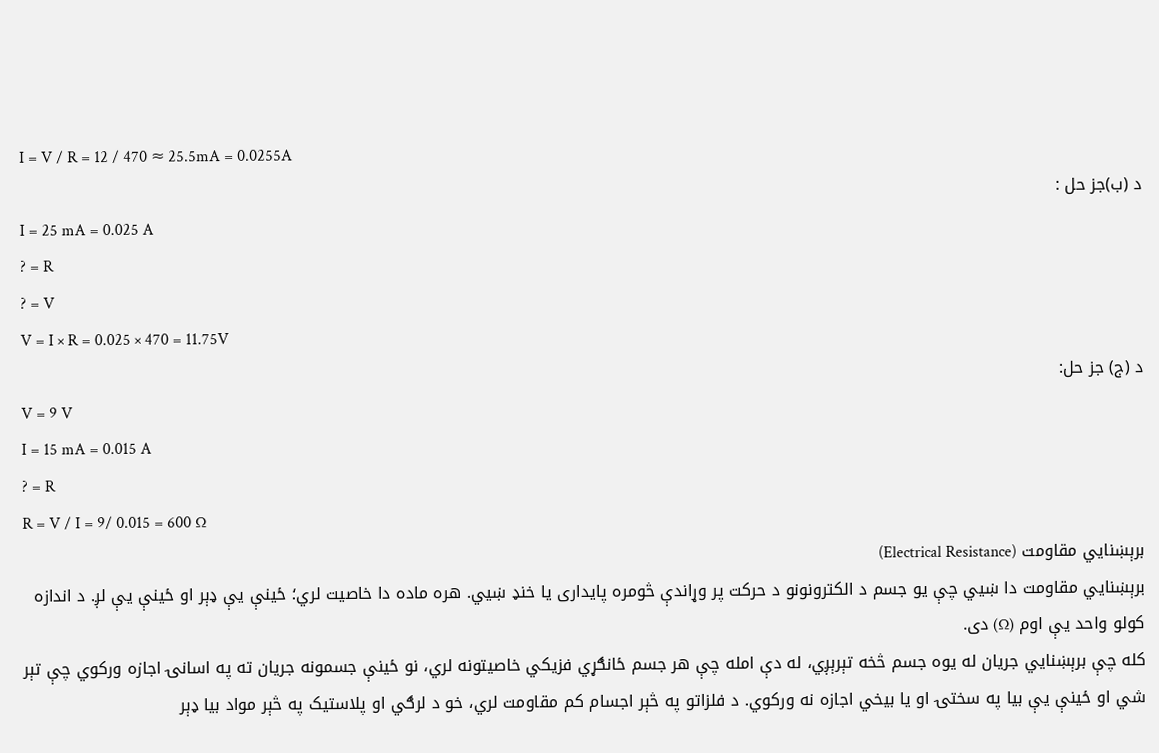I = V / R = 12 / 470 ≈ 25.5mA = 0.0255A
د (ب)جز حل :
I = 25 mA = 0.025 A
? = R
? = V
V = I × R = 0.025 × 470 = 11.75V
د (ج) جز حل:
V = 9 V
I = 15 mA = 0.015 A
? = R
R = V / I = 9/ 0.015 = 600 Ω
برېښنايي مقاومت (Electrical Resistance)
برېښنايي مقاومت دا ښيي چې یو جسم د الکترونونو د حرکت پر وړاندې څومره پایداری یا خنډ ښيي. هره ماده دا خاصیت لري؛ ځینې یې ډېر او ځینې یې لږ. د اندازه کولو واحد یې اوم (Ω) دی.
کله چې برېښنايي جریان له یوه جسم څخه تېرېږي، له دې امله چې هر جسم ځانګړي فزیکي خاصیتونه لري، نو ځینې جسمونه جریان ته په اسانۍ اجازه ورکوي چې تېر شي او ځینې یې بیا په سختۍ او یا بیخي اجازه نه ورکوي. د فلزاتو په څېر اجسام کم مقاومت لري، خو د لرګي او پلاستیک په څېر مواد بیا ډېر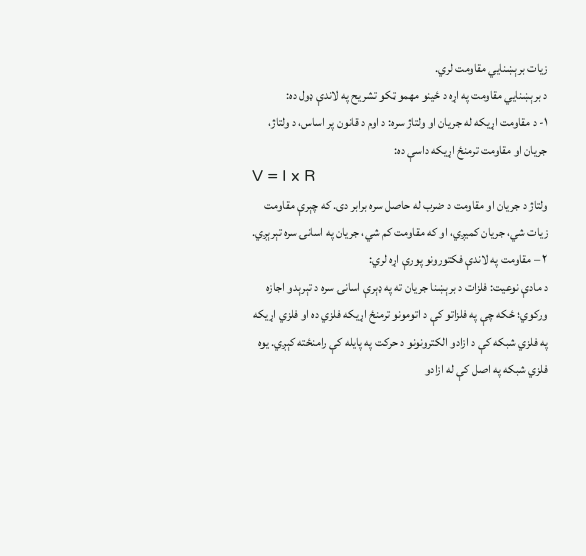زیات برېښنايي مقاومت لري.
د برېښنايي مقاومت په اړه د ځینو مهمو ټکو تشریح په لاندې ډول ده:
۱- د مقاومت اړیکه له جریان او ولتاژ سره: د اوم د قانون پر اساس، د ولتاژ، جریان او مقاومت ترمنځ اړیکه داسې ده:
V = I x R
ولتاژ د جریان او مقاومت د ضرب له حاصل سره برابر دی. که چېرې مقاومت زیات شي، جریان کمیږي، او که مقاومت کم شي، جریان په اسانۍ سره تېرېږي.
۲ – مقاومت په لاندې فکتورونو پورې اړه لري:
د مادې نوعیت: فلزات د برېښنا جریان ته په ډېرې اسانۍ سره د تېرېدو اجازه ورکوي؛ ځکه چې په فلزاتو کې د اتومونو ترمنځ اړیکه فلزي ده او فلزي اړیکه په فلزي شبکه کې د ازادو الکترونونو د حرکت په پایله کې رامنځته کېږي. یوه فلزي شبکه په اصل کې له ازادو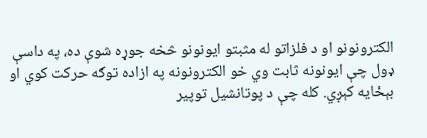الکترونونو او د فلزاتو له مثبتو ایونونو څخه جوړه شوې ده، په داسې ډول چې ایونونه ثابت وي خو الکترونونه په ازاده توګه حرکت کوي او بېځایه کېږي. کله چې د پوتانشیل توپیر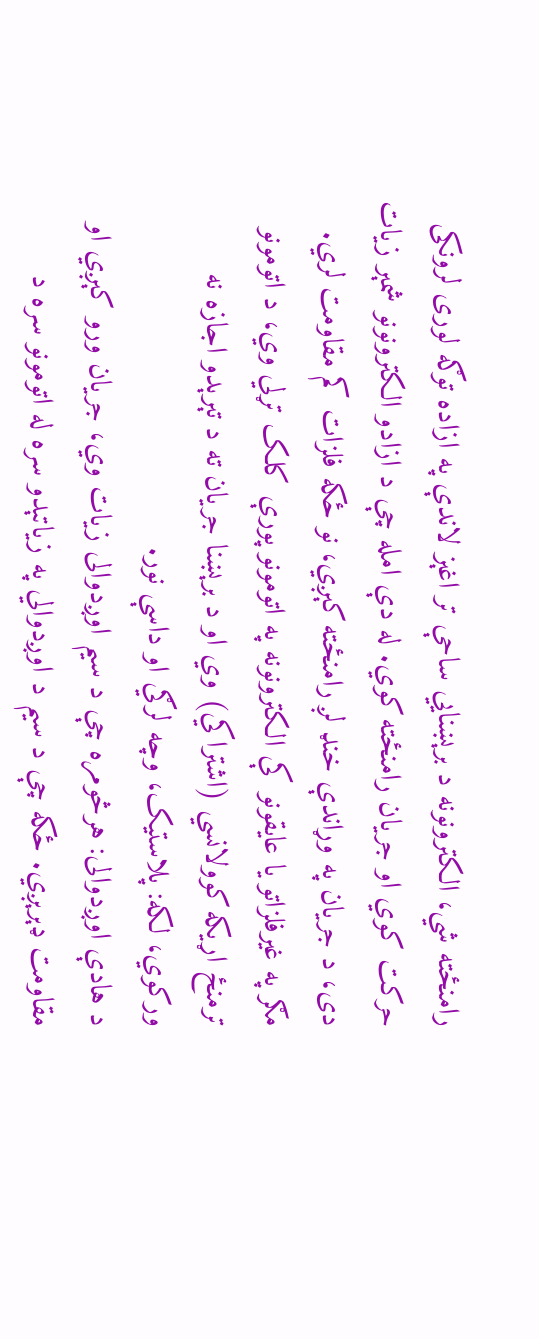رامنځته شي، الکترونونه د برېښنايي ساحې تر اغېز لاندې په ازاده توګه لوری لرونکی حرکت کوي او جریان رامنځته کوي. له دې امله چې د ازادو الکترونونو شمېر زیات دی، د جریان په وړاندې خنډ لږ رامنځته کېږي، نو ځکه فلزات کم مقاومت لري.
مګر په غیرفلزاتو یا عایقونو کې الکترونونه په اتومونو پورې کلک تړلي وي، د اتومونو ترمنځ اړیکه کوولانسي (اشتراکي) وي او د برېښنا جریان ته د تېرېدو اجازه نه ورکوي، لکه: پلاستیک، وچه لرګي او داسې نور.
د هادې اوږدوالی: هرڅومره چې د سیم اوږدوالی زیات وي، جریان ورو کېږي او مقاومت ډېرېږي. ځکه چې د سیم د اوږدوالي په زیاتېدو سره له اتومونو سره د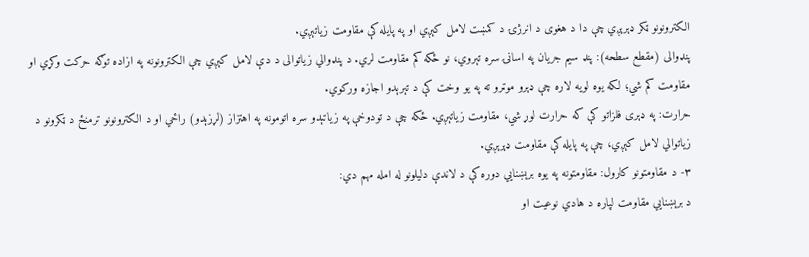الکترونونو ټکر ډېرېږي چې دا د هغوی د انرژۍ د کمښت لامل کېږي او په پایله کې مقاومت زیاتېږي.
پنډوالی (مقطع سطحه): پنډ سیم جریان په اسانۍ سره تېروي، نو ځکه کم مقاومت لري. د پنډوالي زیاتوالی د دې لامل کېږي چې الکترونونه په ازاده توګه حرکت وکړي او مقاومت کم شي؛ لکه یوه لویه لاره چې ډېرو موټرو ته په یو وخت کې د تېرېدو اجازه ورکوي.
حرارت: په ډېری فلزاتو کې که حرارت لوړ شي، مقاومت زیاتېږي. ځکه چې د تودوخې په زیاتېدو سره اتومونه په اهتزاز (لړزېدو) راځي او د الکترونونو ترمنځ د ټکرونو د زیاتوالي لامل کېږي، چې په پایله کې مقاومت ډېرېږي.
۳- د مقاومتونو کارول: مقاومتونه په یوه برېښنايي دوره کې د لاندې دلیلونو له امله مهم دي:
د برېښنايي مقاومت لپاره د هادي نوعیت او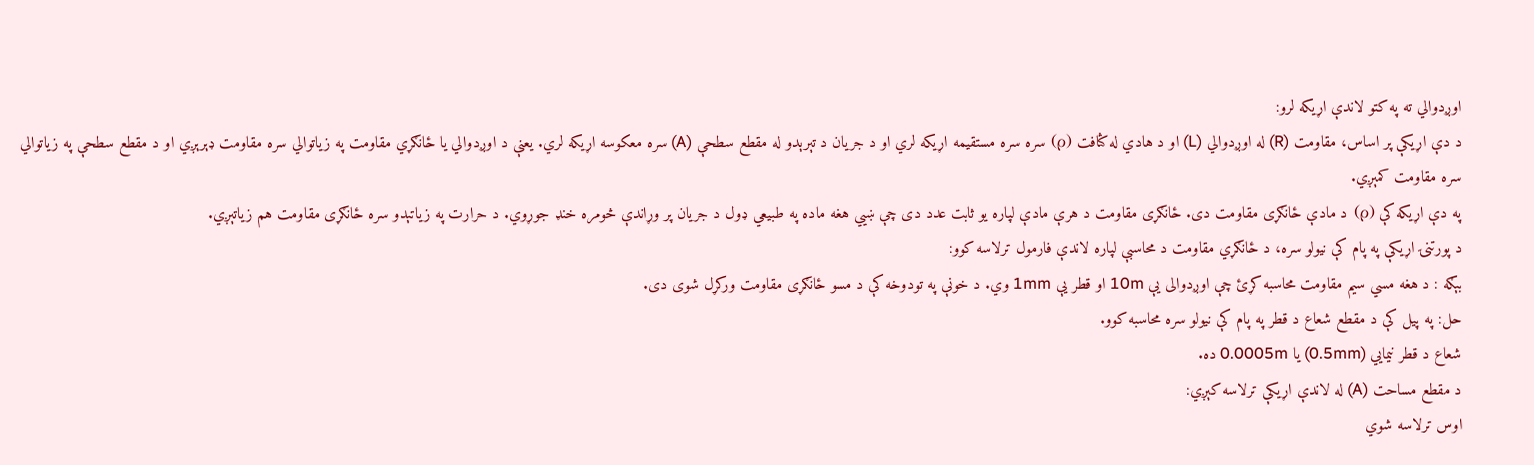اوږدوالي ته په کتو لاندې اړیکه لرو:
د دې اړیکې پر اساس، مقاومت (R) له اوږدوالي (L) او د هادي له کثافت (ρ) سره سره مستقیمه اړیکه لري او د جریان د تېرېدو له مقطع سطحې (A) سره معکوسه اړیکه لري. یعنې د اوږدوالي یا ځانګړي مقاومت په زیاتوالي سره مقاومت ډېرېږي او د مقطع سطحې په زیاتوالي سره مقاومت کمېږي.
په دې اړیکه کې (ρ) د مادې ځانګړی مقاومت دی. ځانګړی مقاومت د هرې مادې لپاره یو ثابت عدد دی چې ښيي هغه ماده په طبیعي ډول د جریان پر وړاندې څومره خنډ جوړوي. د حرارت په زیاتېدو سره ځانګړی مقاومت هم زیاتېږي.
د پورتنۍ اړیکې په پام کې نیولو سره، د ځانګړي مقاومت د محاسبې لپاره لاندې فارمول ترلاسه کوو:
بېګه : د هغه مسي سیم مقاومت محاسبه کړئ چې اوږدوالی یې 10m او قطر یې 1mm وي. د خونې په تودوخه کې د مسو ځانګړی مقاومت ورکړل شوی دی.
حل: په پیل کې د مقطع شعاع د قطر په پام کې نیولو سره محاسبه کوو.
شعاع د قطر نیمایي (0.5mm) یا 0.0005m ده.
د مقطع مساحت (A) له لاندې اړیکې ترلاسه کېږي:
اوس ترلاسه شوي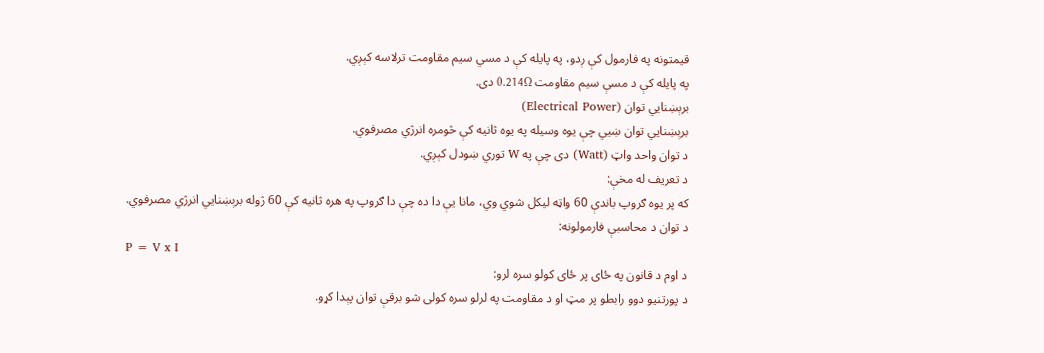قیمتونه په فارمول کې ږدو، په پایله کې د مسي سیم مقاومت ترلاسه کېږي.
په پایله کې د مسې سیم مقاومت 0.214Ω دی.
برېښنايي توان (Electrical Power)
برېښنايي توان ښيي چې یوه وسیله په یوه ثانیه کې څومره انرژي مصرفوي.
د توان واحد واټ (Watt) دی چې په W توري ښودل کېږي.
د تعریف له مخې:
که پر یوه ګروپ باندې 60 واټه لیکل شوي وي، مانا یې دا ده چې دا ګروپ په هره ثانیه کې 60 ژوله برېښنايي انرژي مصرفوي.
د توان د محاسبې فارمولونه:
P = V x I
د اوم د قانون په ځای پر ځای کولو سره لرو:
د پورتنیو دوو رابطو پر مټ او د مقاومت په لرلو سره کولی شو برقې توان پېدا کړو.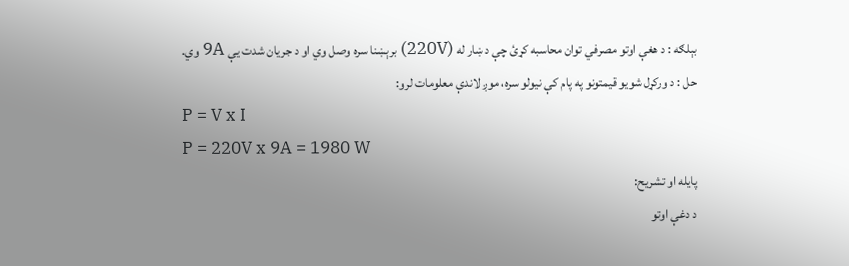بېلګه : د هغې اوتو مصرفي توان محاسبه کړئ چې د ښار له (220V) برېښنا سره وصل وي او د جریان شدت یې 9A وي.
حل : د ورکړل شویو قیمتونو په پام کې نیولو سره، موږ لاندې معلومات لرو:
P = V x I
P = 220V x 9A = 1980 W
پایله او تشریح:
د دغې اوتو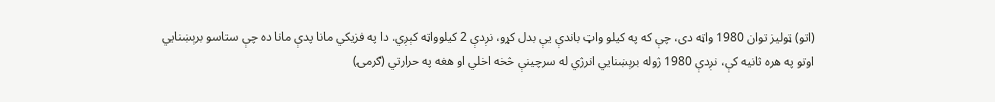(اتو) ټولیز توان 1980 واټه دی، چې که په کیلو واټ باندې یې بدل کړو، نږدې 2 کيلوواټه کېږي. دا په فزیکي مانا پدې مانا ده چې ستاسو برېښنايي اوتو په هره ثانیه کې، نږدې 1980 ژوله برېښنايي انرژي له سرچینې څخه اخلي او هغه په حرارتي (ګرمۍ)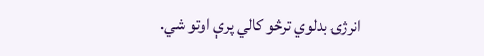انرژۍ بدلوي ترڅو کالي پرې اوتو شي.